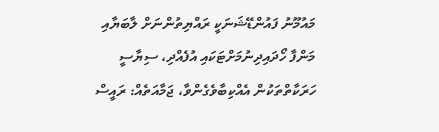މައުމޫނު ފައުންޑޭޝަނަކީ ރައްޔިތުންނަށް ލާބަޔާއި މަންފާ ހޯދައިދިނުމަށްޓަކައި އުފެއްދި، ސިޔާސީ ހަރަކާތްތަކުން އެއްކިބާވެގެންވާ، ޖަމާއަތެއް: ރައީސް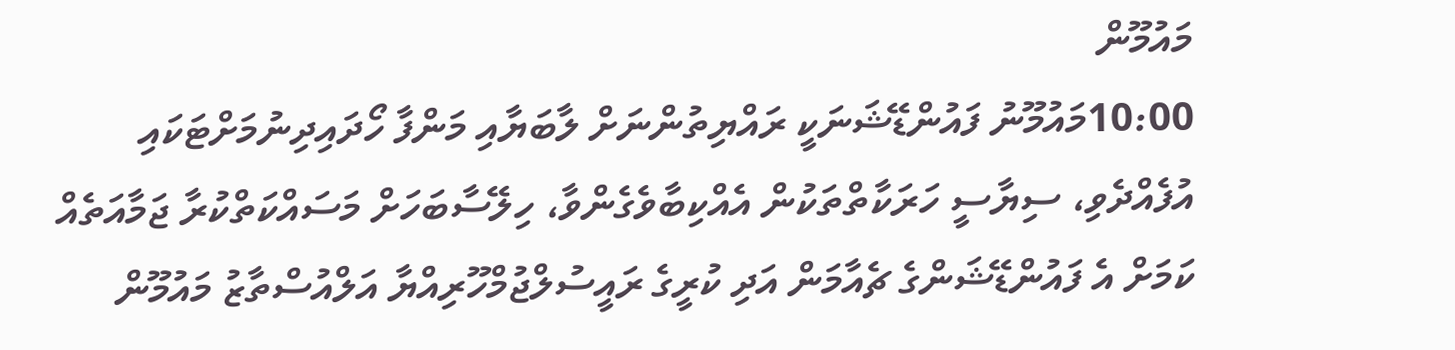މައުމޫން
10:00މައުމޫނު ފައުންޑޭޝަނަކީ ރައްޔިތުންނަށް ލާބަޔާއި މަންފާ ހޯދައިދިނުމަށްޓަކައި އުފެއްދެވި، ސިޔާސީ ހަރަކާތްތަކުން އެއްކިބާވެގެންވާ، ހިލޭސާބަހަށް މަސައްކަތްކުރާ ޖަމާއަތެއް ކަމަށް އެ ފައުންޑޭޝަންގެ ޗެއާމަން އަދި ކުރީގެ ރައީސުލްޖުމްހޫރިއްޔާ އަލްއުސްތާޒު މައުމޫން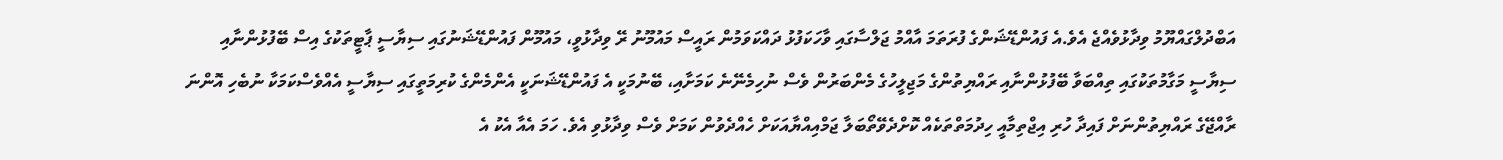އަބްދުލްގައްޔޫމު ވިދާޅުވެއްޖެ އެވެ.އެ ފައުންޑޭޝަންގެ ފުރަތަމަ އާއްމު ޖަލްސާގައި ވާހަކަފުޅު ދައްކަވަމުން ރައީސް މައުމޫނު ރޭ ވިދާޅުވީ، މައުމޫން ފައުންޑޭޝަނުގައި ސިޔާސީ ޕާޓީތަކުގެ އިސް ބޭފުޅުންނާއި ސިޔާސީ މަގާމުތަކުގައި ތިއްބަވާ ބޭފުޅުންނާއި ރައްޔިތުންގެ މަޖިލީހުގެ މެންބަރުން ވެސް ނުހިމެނޭނެ ކަމަށާއި، ބޭނުމަކީ އެ ފައުންޑޭޝަނަކީ އެންމެންގެ ކުރިމަތީގައި ސިޔާސީ އެއްވެސްކަމަކާ ނުބެހި އޮންނަ ރާއްޖޭގެ ރައްޔިތުންނަށް ފައިދާ ހުރި އިޖްތިމާއީ ހިދުމަތްތަކެއް ކޮށްދެވޭތޯބަލާ ޖަމްއިއްޔާއަކަށް ހެއްދެވުން ކަމަށް ވެސް ވިދާޅުވި އެވެ. ހަމަ އެއާ އެކު އެ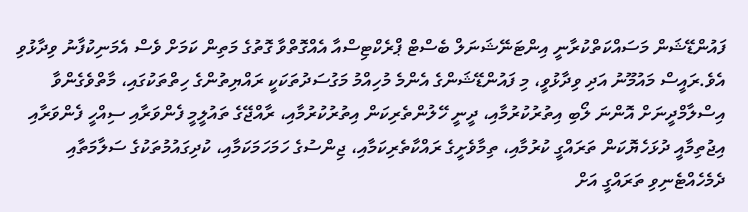ފައުންޑޭޝަން މަސައްކަތްކުރާނީ އިންޓަނޭޝަނަލް ބެސްޓް ޕްރެކްޓިސްއާ އެއްގޮތްވާ ގޮތުގެ މަތިން ކަމަށް ވެސް އެމަނިކުފާނު ވިދާޅުވި އެވެ.ރައީސް މައުމޫނު އަދި ވިދާޅުވީ، މި ފައުންޑޭޝަންގެ އެންމެ މުހިއްމު މަގުސަދުތަކަކީ ރައްޔިތުންގެ ހިތްތަކުގައި، މާތްވެގެންވާ އިސްލާމްދީނަށް އޮންނަ ލޯބި އިތުރުކުރުމާއި، ދީނީ ހޭލުންތެރިކަން އިތުރުކުރުމާއި، ރާއްޖޭގެ ތައުލީމީ ފެންވަރާއި ސިއްހީ ފެންވަރާއި އިޖުތިމާއީ ދުޅަހެޔޮކަން ތަރައްގީ ކުރުމާއި، ތިމާވެށީގެ ރައްކާތެރިކަމާއި، ޖިންސުގެ ހަމަހަމަކަމާއި، ކުދިގައުމުތަކުގެ ސަލާމަތާއި ދެމެހެއްޓެނިވި ތަރައްގީ އަށް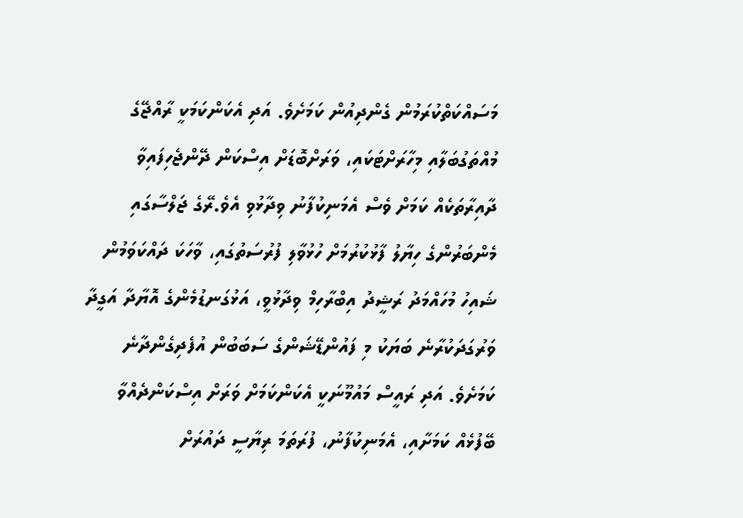މަސައްކަތްކުރަމުން ގެންދިއުން ކަމަށެވެ. އަދި އެކަންކަމަކީ ރާއްޖޭގެ މުއްތަގުބަލާއި މިހާރަށްޓަކައި، ވަރަށްބޮޑަށް އިސްކަން ދޭންޖެހިފައިވާ ދާއިރާތަކެއް ކަމަށް ވެސް އެމަނިކުފާނު ވިދާޅުވި އެވެ.ރޭގެ ޖަލްސާގައި މެންބަރުންގެ ހިޔާލު ފާޅުކުރުމަށް ހުޅުވާލި ފުރުސަތުގައި، ވާހަކަ ދައްކަވަމުން ޝައިހު މުހައްމަދު ރަޝީދު އިބްރާހިމް ވިދާޅުވީ، އަޅުގަނޑުމެންގެ އޮޔާދާ އަގީދާ ވަރުގަދަކުރާނެ ބަޔަކު މި ފައުންޑޭޝަންގެ ސަބަބުން އުފެދިގެންދާނެ ކަމަށެވެ. އަދި ރައީސް މައުމޫނަކީ އެކަންކަމަށް ވަރަށް އިސްކަންދެއްވާ ބޭފުޅެއް ކަމަށާއި، އެމަނިކުފާނު، ފުރަތަމަ ރިޔާސީ ދައުރަށް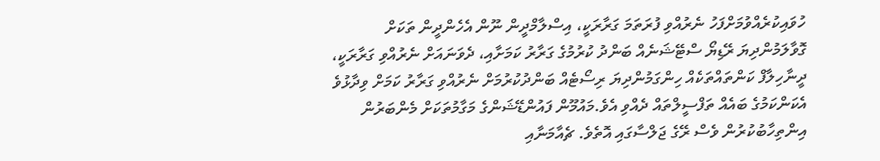ހުވައިކުރެއްވުމަށްފަހު ނެރުއްވި ފުރަތަމަ ގަރާރަކީ، އިސްލާމްދީން ނޫން އެހެންދީން ތަކަށް ގޮވާލަމުންދިޔަ ރޭޑިޔޯ ސްޓޭޝަނެއް ބަންދު ކުރުމުގެ ގަރާރު ކަމަށާއި، ދެވަނައަށް ނެރުއްވި ގަރާރަކީ، ދީނާހިލާފް ކަންތައްތަކެއް ހިންގަމުންދިޔަ ރިސޯޓެއް ބަންދުކުރުމަށް ނެރުއްވި ގަރާރު ކަމަށް ވިދާޅުވެ އެކަންކަމުގެ ބައެއް ތަފްސީލްތައް ދެއްވި އެވެ.މައުމޫން ފައުންޑޭޝަންގެ މަގާމުތަކަށް މެންބަރުން އިންތިހާބުކުރުން ވެސް ރޭގެ ޖަލްސާގައި އޮތެވެ. ޗެއާމަނާއި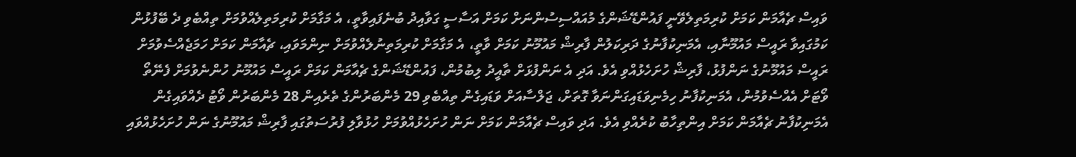ވައިސް ޗެއާމަން ކަމަށް ކުރިމަތިލެވޭނީ ފައުންޑޭޝަންގެ މުއައްސިސުންނަށް ކަމަށް އަސާސީ ގަވާއިދު ބުނެފައިވާތީ، އެ މަގާމަށް ކުރިމަތިލެއްވުމަށް ތިއްބެވި ދެ ބޭފުޅުން ކަމުގައިވާ ރައީސް މައުމޫނާއި، އެމަނިކުފާނުގެ ދަރިކަލުން ފާރިޝް މައުމޫނު ކަމަށް ވާތީ، އެ މަގާމަށް ކުރިމަތިނުލެއްވުމަށް ނިންމަވައި، ޗެއާމަން ކަމަށް ހަމަޖެއްސެވުމަށް ރައީސް މައުމޫނުގެ ނަންފުޅު، ފާރިޝް ހުށަހެޅުއްވި އެވެ. އަދި އެ ނަންފުޅަށް ތާއީދު ލިބުމުން، ފައުންޑޭޝަންގެ ޗެއާމަން ކަމަށް ރައީސް މައުމޫނު ހުންނެވުމަށް ފެނޭތޯ ވޯޓަށް އެއްސެވުމުން، އެމަނިކުފާނު ހިމެނިވަޑައިގަންނަވާ ގޮތަށް، ޖަލްސާއަށް ވަޑައިގެން ތިއްބެވި 29 މެންބަރުންގެ ތެރެއިން 28 މެންބަރުން ވޯޓު ދެއްވައިގެން އެމަނިކުފާނު ޗެއާމަން ކަމަށް އިންތިހާބު ކުރެއްވި އެވެ. އަދި ވައިސް ޗެއާމަން ކަމަށް ނަން ހުށަހެޅުއްވުމަށް ހުޅުވާލި ފުރުސަތުގައި ފާރިޝް މައުމޫނުގެ ނަން ހުށަހެޅުއްވައި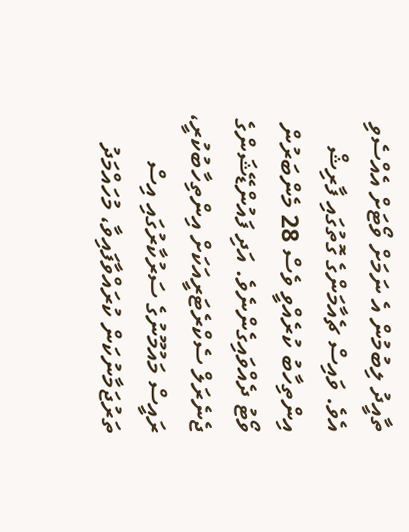ތާއީދު ލިބުމުން އެ ނަމަށް ވޯޓަށް އެއްސެވި އެވެ. ވައިސް ޗެއާމަންގެ ގޮތުގައި ފާރިޝް އިންތިހާބު ކުރެއްވީ ވެސް 28 މެންބަރުން ވޯޓު ދެއްވައިގެންނެވެ. އަދި ފައުންޑޭޝަންގެ ޖެނެރަލް ސެކްރެޓަރީއަކަށް އިންތިހާބުކުރީ، ރައީސް މައުމޫނުގެ ސަރުކާރުގައި އިސް ތަރުޖަމާނުކަން ކުރައްވާފައިވާ، މުހައްމަދު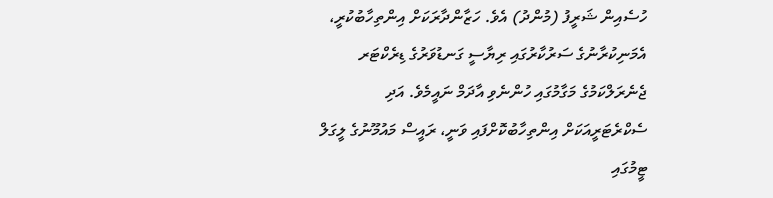ހުސެއިން ޝަރީފު (މުންދު) އެވެ. ހަޒާންދާރަކަށް އިންތިހާބުކުރީ، އެމަނިކުރާނުގެ ސަރުކާރުގައި ރިޔާސީ ގަނޑުވަރުގެ ޑިރެކްޓަރ ޖެނެރަލްކަމުގެ މަގާމުގައި ހުންނެވި އާދަމް ނައީމެވެ. އަދި ސެކްރެޓަރީއަކަށް އިންތިހާބުކޮށްފައި ވަނީ، ރައީސް މައުމޫނުގެ ލީގަލް ޓީމުގައި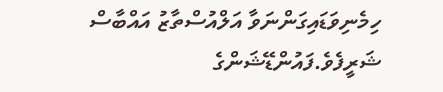ހިމެނިވަޑައިގަންނަވާ އަލްއުސްތާޒު އައްބާސް ޝަރީފެވެ.ފައުންޑޭޝަންގެ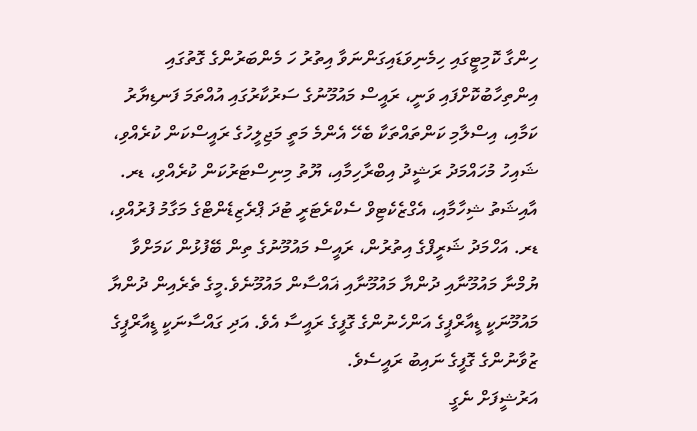ހިންގާ ކޮމިޓީގައި ހިމެނިވަޑައިގަންނަވާ އިތުރު ހަ މެންބަރުންގެ ގޮތުގައި އިންތިހާބުކޮށްފައި ވަނީ، ރައީސް މައުމޫނުގެ ސަރުކާރުގައި އުއްތަމަ ފަނޑިޔާރު ކަމާއި، އިސްލާމި ކަންތައްތަކާ ބެހޭ އެންމެ މަތީ މަޖިލީހުގެ ރައީސްކަން ކުރެއްވި، ޝައިހު މުހައްމަދު ރަޝީދު އިބްރާހިމާއި، ޔޫތު މިނިސްޓަރުކަން ކުރެއްވި، ޑރ. އާއިޝަތު ޝިހާމާއި، އެގްޒެކެޓިވް ސެކްރެޓަރީ ޓުދަ ޕްރެޒިޑެންޓްގެ މަގާމު ފުރުއްވި، ޑރ. އަހްމަދު ޝަރީފްގެ އިތުރުން، ރައީސް މައުމޫނުގެ ތިން ބޭފުޅުން ކަމަށްވާ ޔުމްނާ މައުމޫނާއި ދުންޔާ މައުމޫނާއި ޣައްސާން މައުމޫނެވެ.މީގެ ތެރެއިން ދުންޔާ މައުމޫނަކީ ޑީއާރްޕީގެ އަންހެނުންގެ ގޮފީގެ ރައީސާ އެވެ. އަދި ގައްސާނަކީ ޑީއާރްޕީގެ ޒުވާނުންގެ ގޮފީގެ ނައިބު ރައީސެވެ.
އަރުޝީފަށް ނެގީ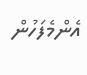އެންމެފަހުން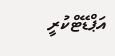އަޕްޑޭޓްކުރީ